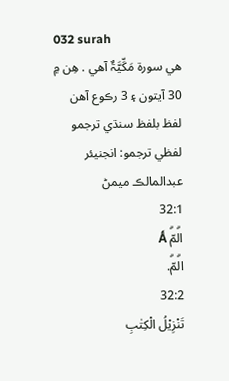032 surah
ھي سورة مَکِّیَّۃٌ آھي . ھِن ۾ 30 آيتون ۽ 3 رڪوع آھن
لفظ بلفظ سنڌي ترجمو
لفظي ترجمو: انجنيئر عبدالمالڪ ميمڻ
32:1
الۗمّۗ Ǻ
الۗمّۗ.
32:2
تَنْزِيْلُ الْكِتٰبِ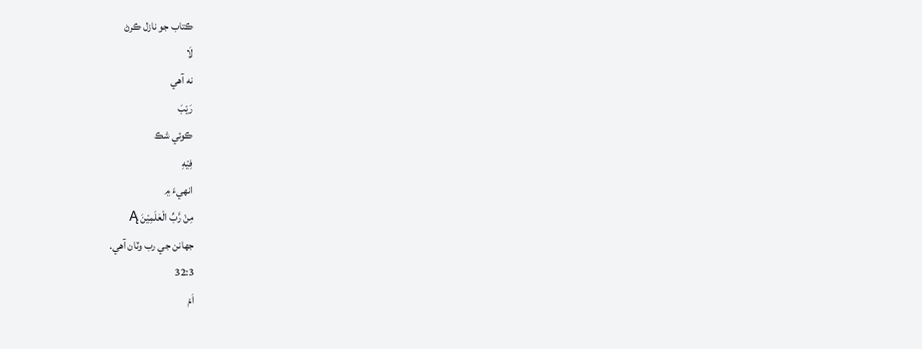ڪتاب جو نازل ڪرڻ
لَا
نه آهي
رَيْبَ
ڪوئي شڪ
فِيْهِ
انهيءَ ۾
مِنْ رَّبِّ الْعٰلَمِيْنَ Ą
جهانن جي رب وٽان آهي.
32:3
اَمْ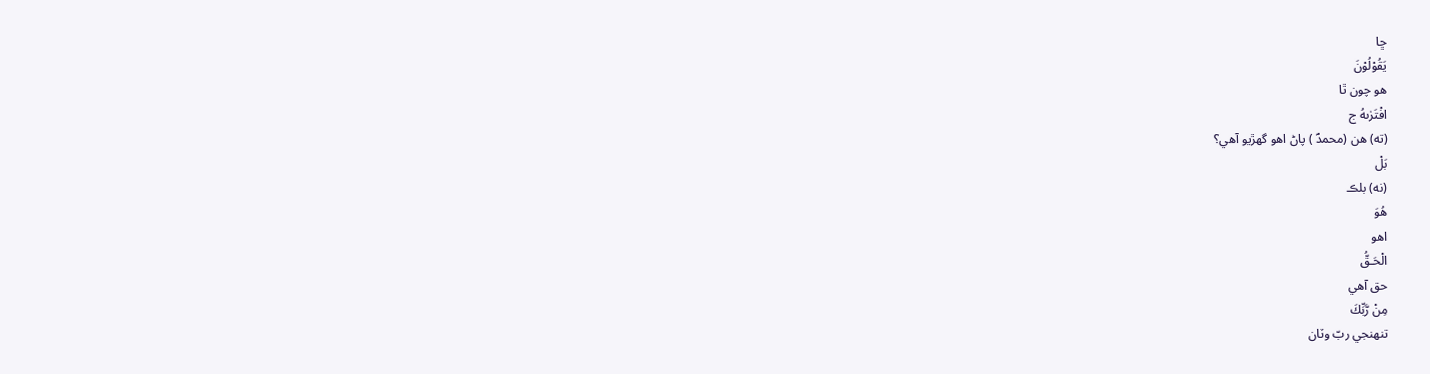ڇا
يَقُوْلُوْنَ
هو چون ٿا
افْتَرٰىهُ ج
(ته) هن (محمدؐ ) پاڻ اهو گهڙيو آهي؟
بَلْ
(نه) بلڪ
هُوَ
اهو
الْحَـقُّ
حق آهي
مِنْ رَّبِّكَ
تنهنجي ربّ وٽان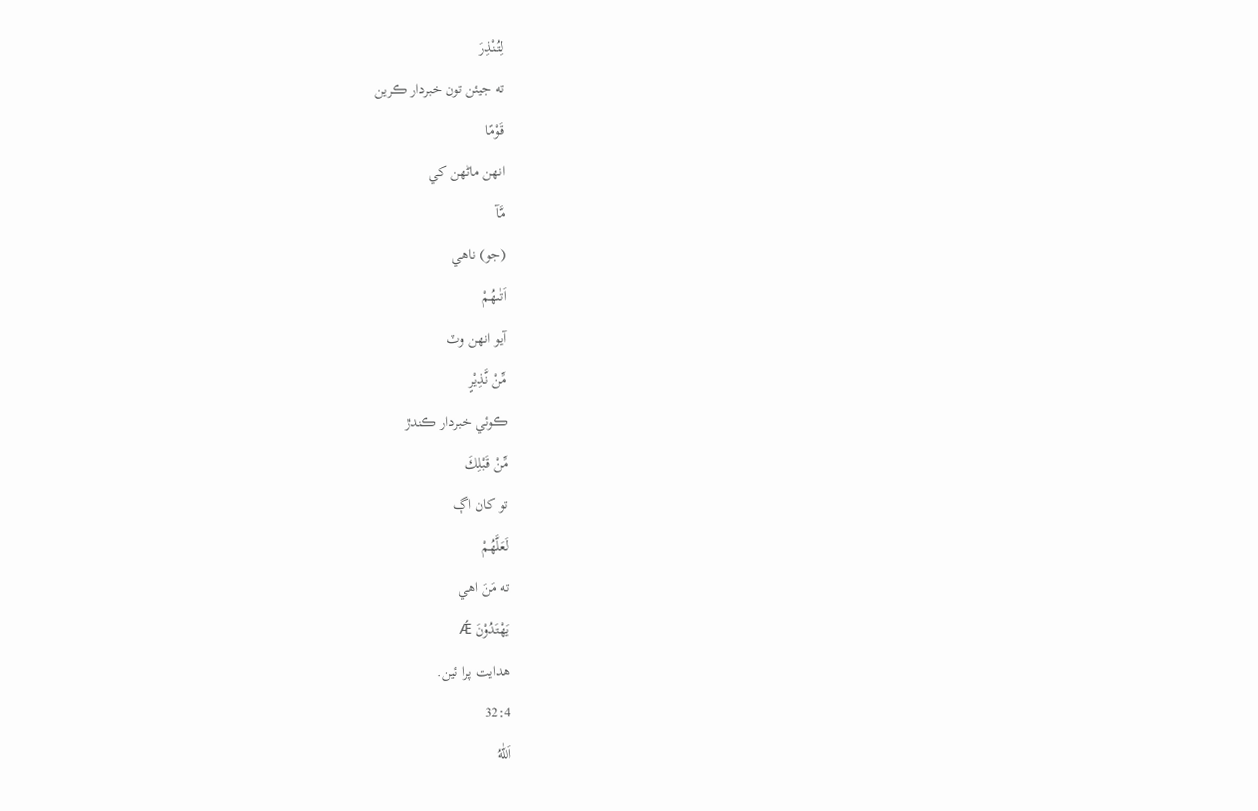لِتُنْذِرَ
ته جيئن تون خبردار ڪرين
قَوْمًا
انهن ماڻهن کي
مَّآ
(جو) ناهي
اَتٰىهُمْ
آيو انهن وٽ
مِّنْ نَّذِيْرٍ
ڪوئي خبردار ڪندڙ
مِّنْ قَبْلِكَ
تو کان اڳ
لَعَلَّهُمْ
ته مَنَ اهي
يَهْتَدُوْنَ Ǽ
هدايت پرا ئين.
32:4
اَللّٰهُ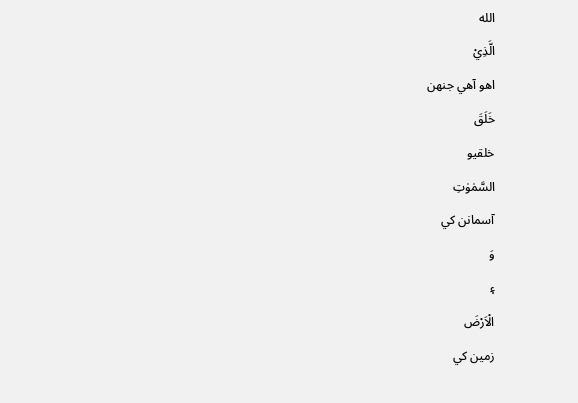الله
الَّذِيْ
اهو آهي جنهن
خَلَقَ
خلقيو
السَّمٰوٰتِ
آسمانن کي
وَ
۽
الْاَرْضَ
زمين کي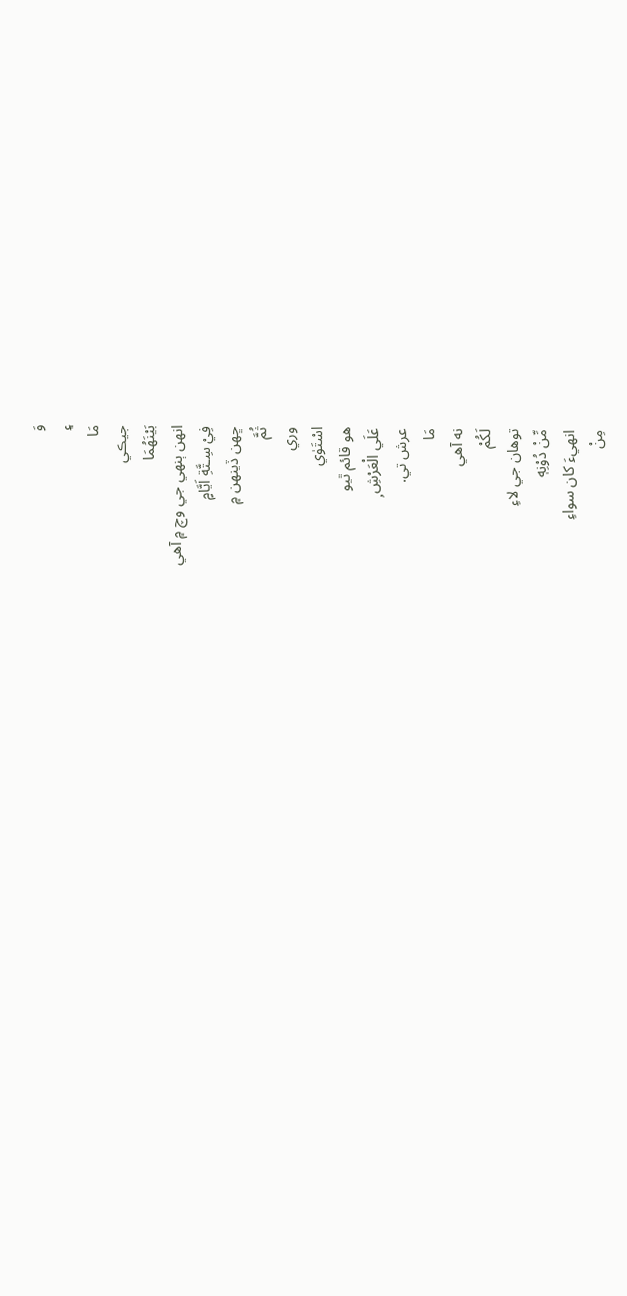وَ
۽
مَا
جيڪي
بَيْنَهُمَا
انهن ٻنهي جي وچ ۾ آهي
فِيْ سِـتَّةِ اَيَّامٍ
ڇهن ڏينهن ۾
ثُمَّ
وري
اسْتَوٰي
هو قائم ٿيو
عَلَي الْعَرْشِ ۭ
عرش تي.
مَا
نه آهي
لَكُمْ
توهان جي لاءِ
مِّنْ دُوْنِهٖ
انهيءَ کان سواءِ
مِنْ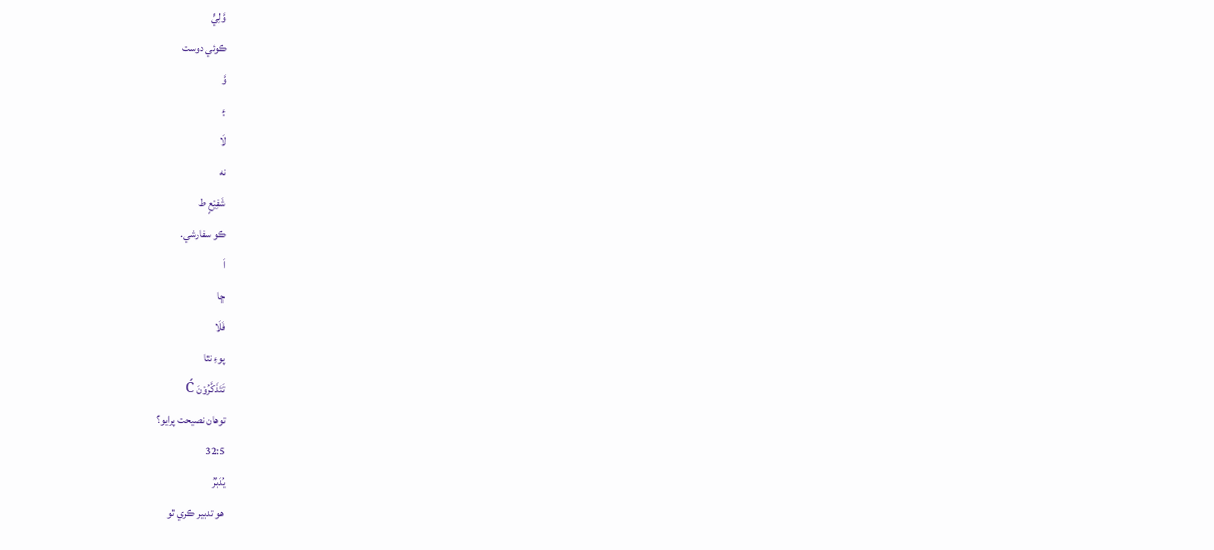وَّلِيٍّ
ڪوئي دوست
وَّ
۽
لَا
نه
شَفِيْعٍ ط
ڪو سفارشي.
اَ
ڇا
فَلَا
پوءِ نٿا
تَتَذَكَّرُوْنَ Ć
توهان نصيحت پرايو؟
32:5
يُدَبِّرُ
هو تدبير ڪري ٿو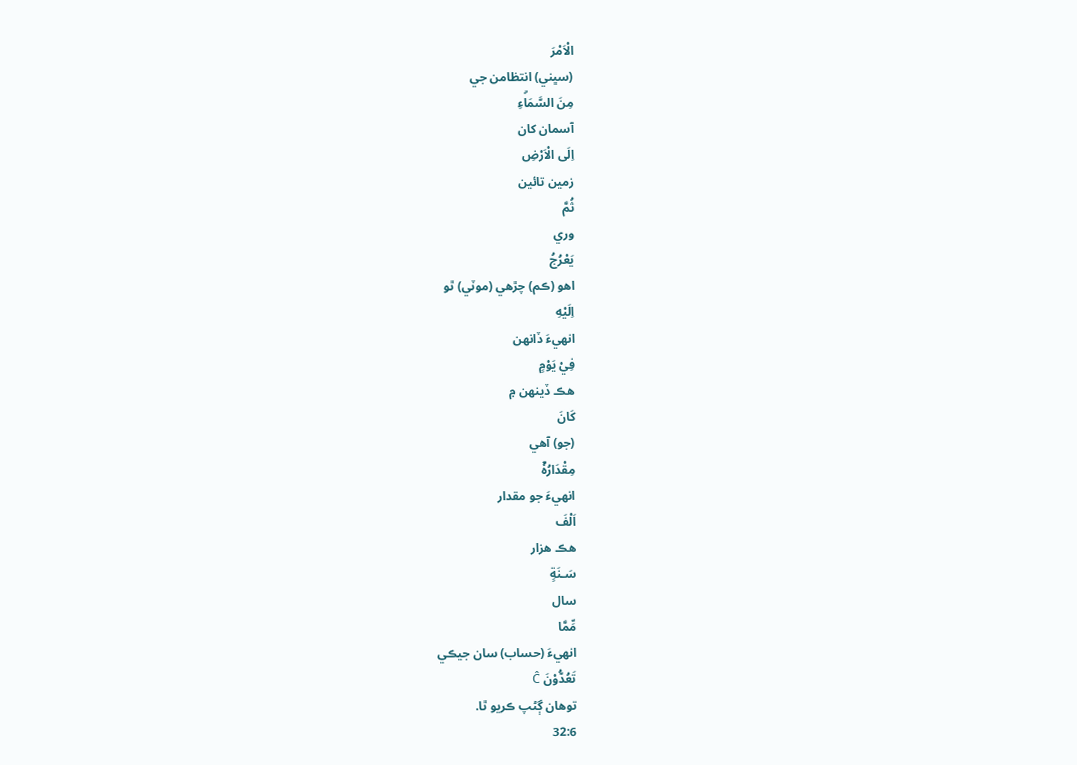الْاَمْرَ
(سڀني) انتظامن جي
مِنَ السَّمَاۗءِ
آسمان کان
اِلَى الْاَرْضِ
زمين تائين
ثُمَّ
وري
يَعْرُجُ
اهو (ڪم) چڙهي (موٽي) ٿو
اِلَيْهِ
انهيءَ ڏانهن
فِيْ يَوْمٍ
هڪ ڏينهن ۾
كَانَ
(جو) آهي
مِقْدَارُهٗٓ
انهيءَ جو مقدار
اَلْفَ
هڪ هزار
سَـنَةٍ
سال
مِّمَّا
انهيءَ (حساب) سان جيڪي
تَعُدُّوْنَ Ĉ
توهان ڳڻپ ڪريو ٿا.
32:6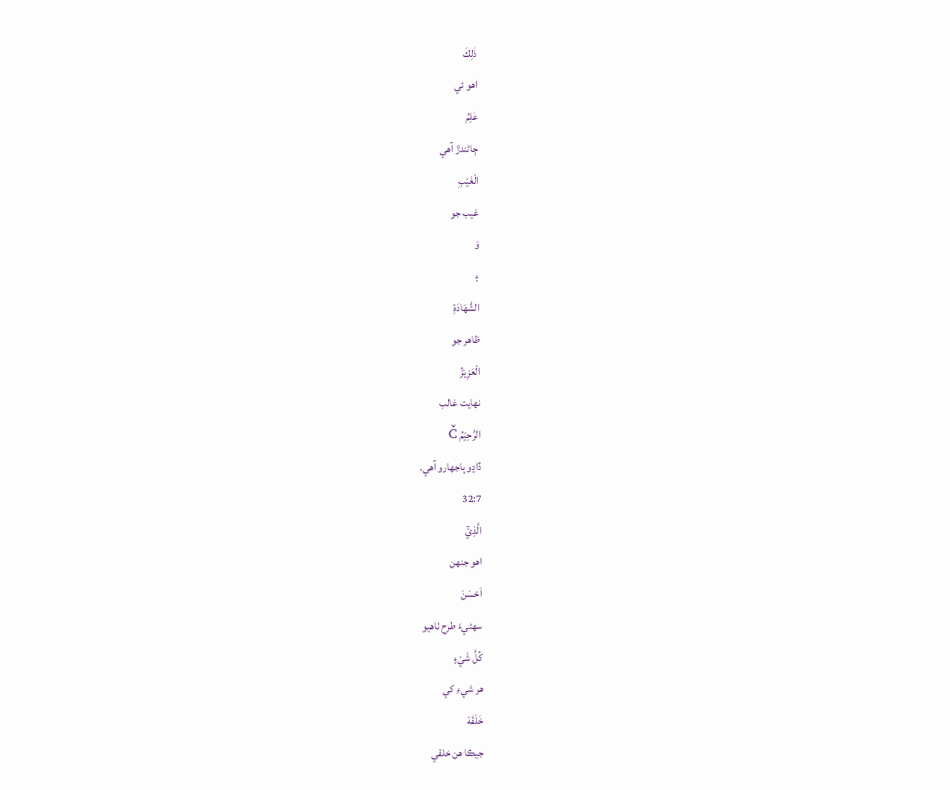ذٰلِكَ
اهو ئي
عٰلِمُ
ڄاڻندڙ آهي
الْغَيْبِ
غيب جو
وَ
۽
الشَّهَادَةِ
ظاهر جو
الْعَزِيْزُ
نهايت غالب
الرَّحِيْمُ Č
ڏاڍو ٻاجھارو آهي.
32:7
الَّذِيْٓ
اهو جنهن
اَحْسَنَ
سهڻيءَ طرح ٺاهيو
كُلَّ شَيْءٍ
هر شيءِ کي
خَلَقَهٗ
جيڪا هن خلقي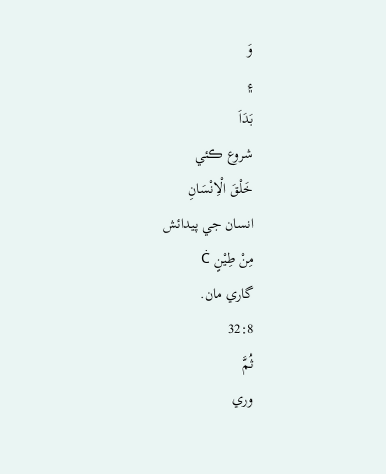وَ
۽
بَدَاَ
شروع ڪئي
خَلْقَ الْاِنْسَانِ
انسان جي پيدائش
مِنْ طِيْنٍ Ċ
گاري مان.
32:8
ثُمَّ
وري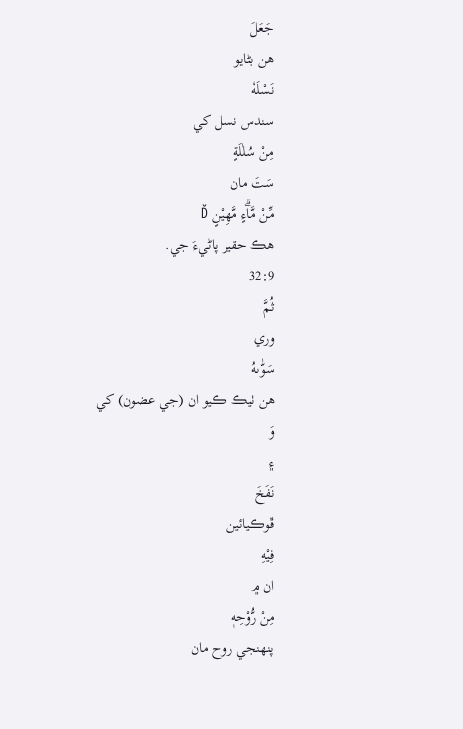جَعَلَ
هن بڻايو
نَسْلَهٗ
سندس نسل کي
مِنْ سُلٰلَةٍ
سَتَ مان
مِّنْ مَّاۗءٍ مَّهِيْنٍ Ď
هڪ حقير پاڻيءَ جي.
32:9
ثُمَّ
وري
سَوّٰىهُ
هن ٺيڪ ڪيو ان (جي عضون) کي
وَ
۽
نَفَخَ
ڦوڪيائين
فِيْهِ
ان ۾
مِنْ رُّوْحِهٖ
پنهنجي روح مان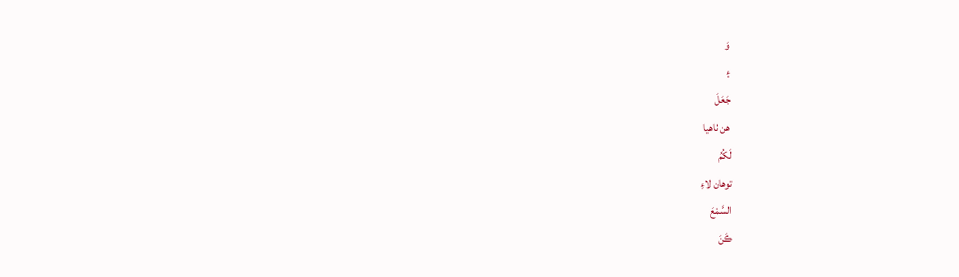وَ
۽
جَعَلَ
هن ٺاهيا
لَكُمُ
توهان لاءِ
السَّمْعَ
ڪَنَ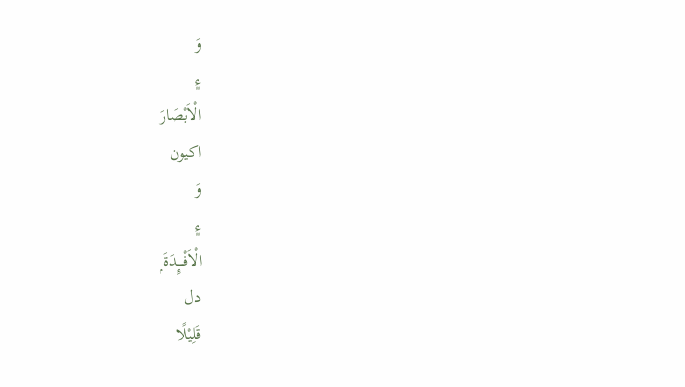وَ
۽
الْاَبْصَارَ
اکيون
وَ
۽
الْاَفْـــِٕدَةَ ۭ
دل
قَلِيْلًا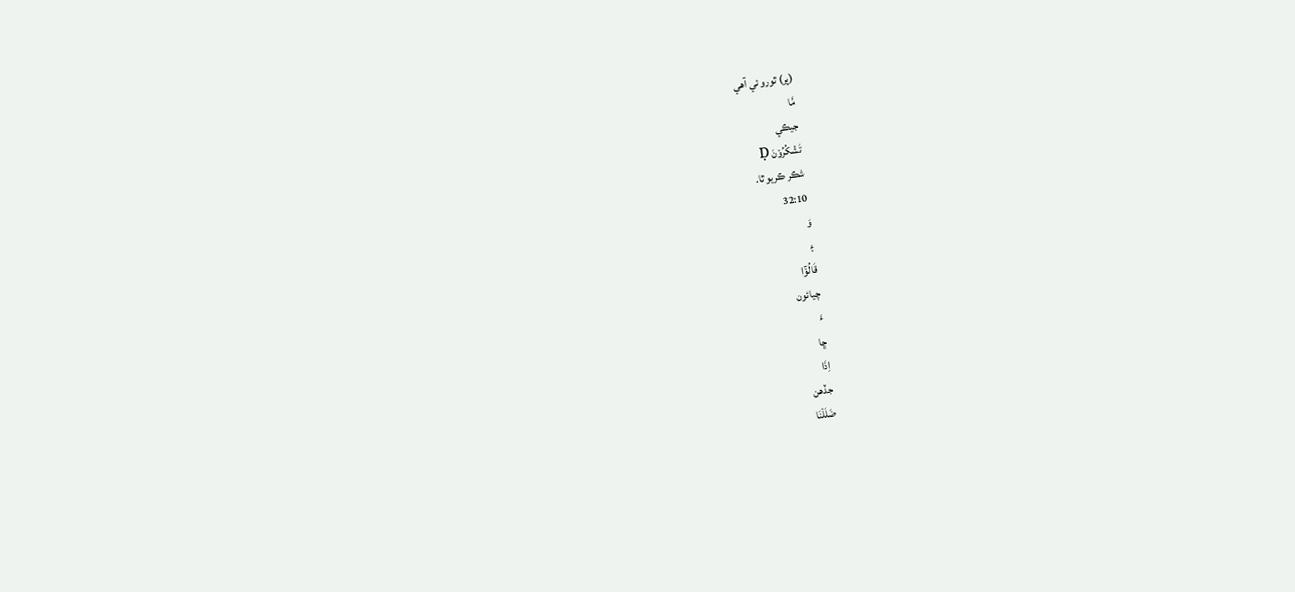(پر) ٿورو ئي آهي
مَّا
جيڪي
تَشْكُرُوْنَ Ḍ
شڪر ڪريو ٿا.
32:10
وَ
۽
قَالُوْٓا
چيائون
ءَ
ڇا
اِذَا
جڏهن
ضَلَلْنَا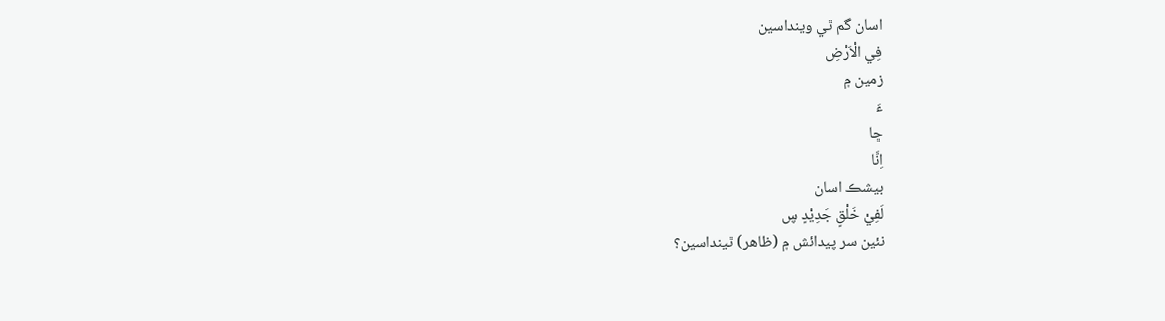اسان گم ٿي وينداسين
فِي الْاَرْضِ
زمين ۾
ءَ
ڇا
اِنَّا
بيشڪ اسان
لَفِيْ خَلْقٍ جَدِيْدٍ ڛ
نئين سر پيدائش ۾ (ظاهر) ٿينداسين؟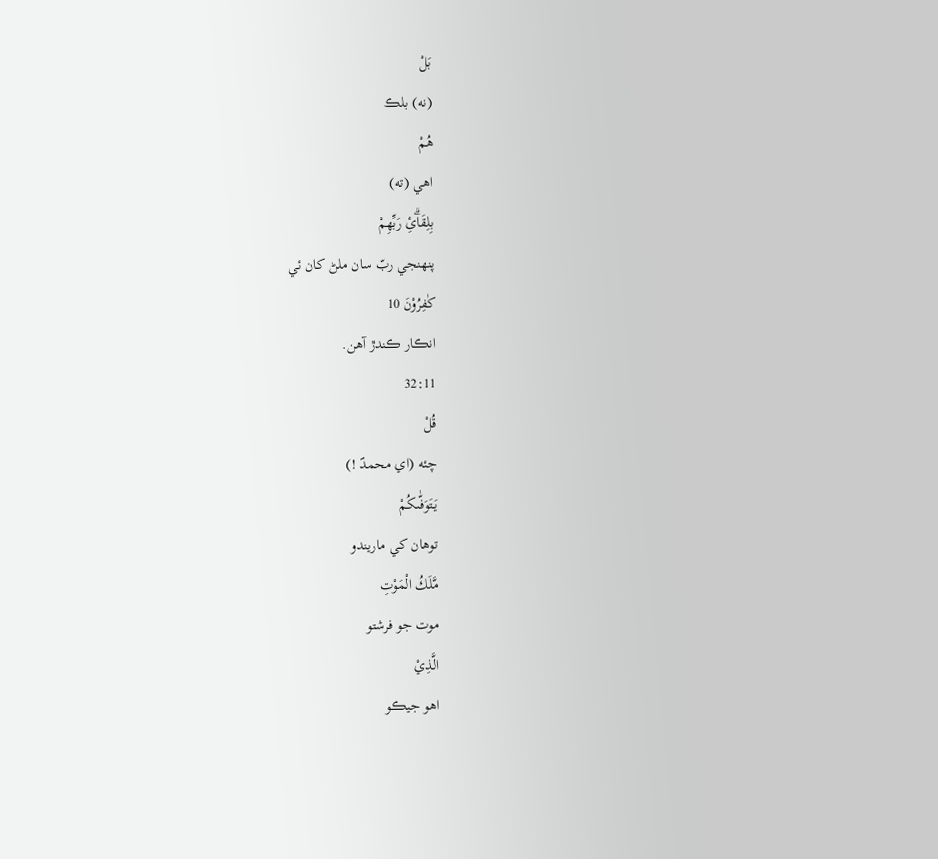بَلْ
(نه) بلڪ
هُمْ
اهي (ته)
بِلِقَاۗئِ رَبِّهِمْ
پنهنجي ربّ سان ملڻ کان ئي
كٰفِرُوْنَ 10
انڪار ڪندڙ آهن.
32:11
قُلْ
چئه (اي محمدؐ !)
يَتَوَفّٰىكُمْ
توهان کي ماريندو
مَّلَكُ الْمَوْتِ
موت جو فرشتو
الَّذِيْ
اهو جيڪو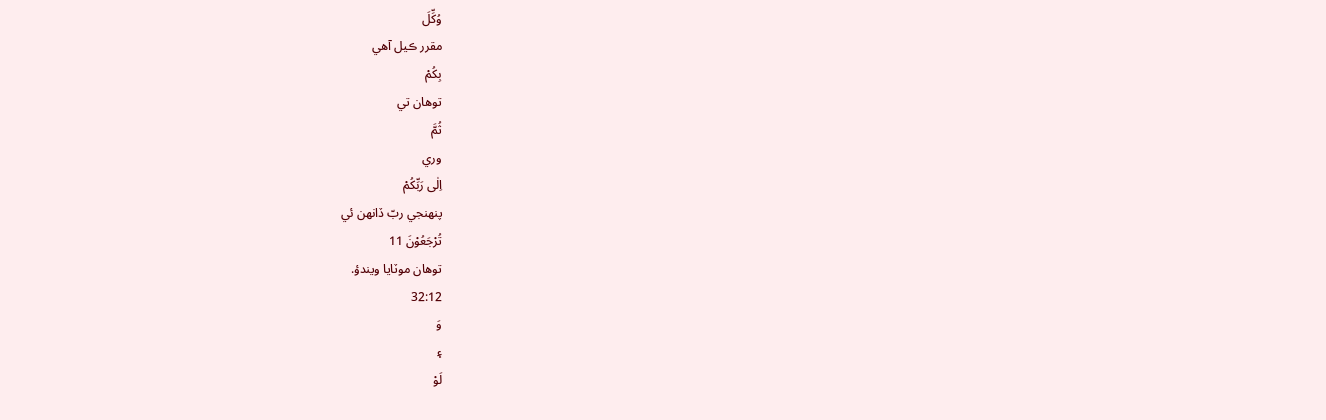وُكِّلَ
مقرر ڪيل آهي
بِكُمْ
توهان تي
ثُمَّ
وري
اِلٰى رَبِّكُمْ
پنهنجي ربّ ڏانهن ئي
تُرْجَعُوْنَ 11
توهان موٽايا ويندؤ.
32:12
وَ
۽
لَوْ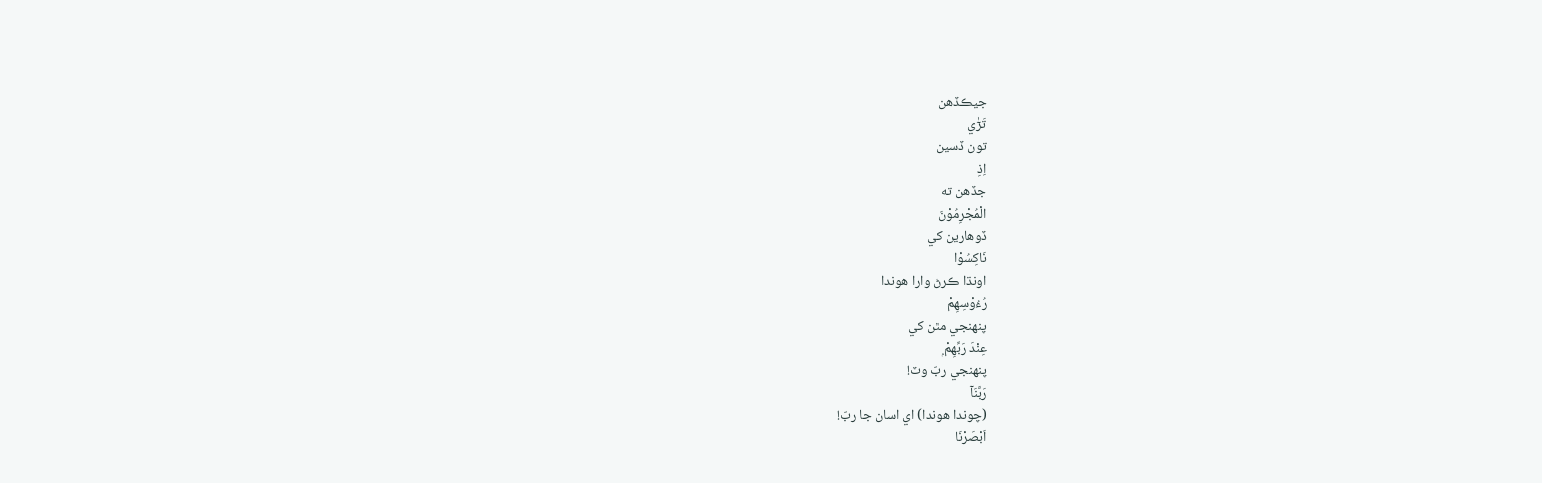جيڪڏهن
تَرٰٓي
تون ڏسين
اِذِ
جڏهن ته
الْمُجْرِمُوْنَ
ڏوهارين کي
نَاكِسُوْا
اونڌا ڪرڻ وارا هوندا
رُءُوْسِهِمْ
پنهنجي مٿن کي
عِنْدَ رَبِّهِمْ ۭ
پنهنجي ربّ وٽ!
رَبَّنَآ
(چوندا هوندا) اي اسان جا ربّ!
اَبْصَرْنَا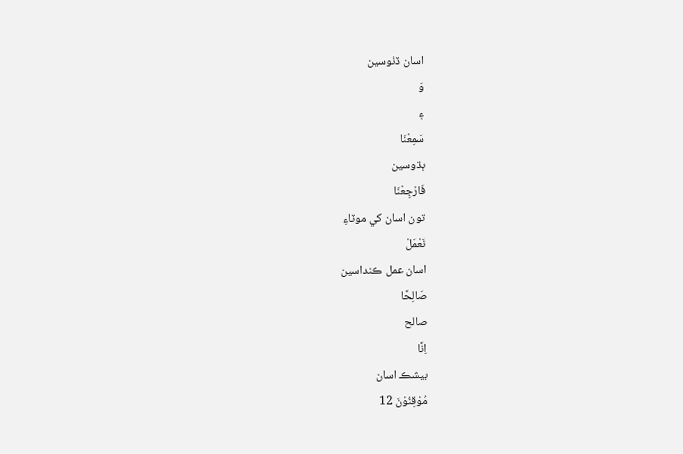اسان ڏٺوسين
وَ
۽
سَمِعْنَا
ٻڌوسين
فَارْجِعْنَا
تون اسان کي موٽاءِ
نَعْمَلْ
اسان عمل ڪنداسين
صَالِحًا
صالح
اِنَّا
بيشڪ اسان
مُوْقِنُوْنَ 12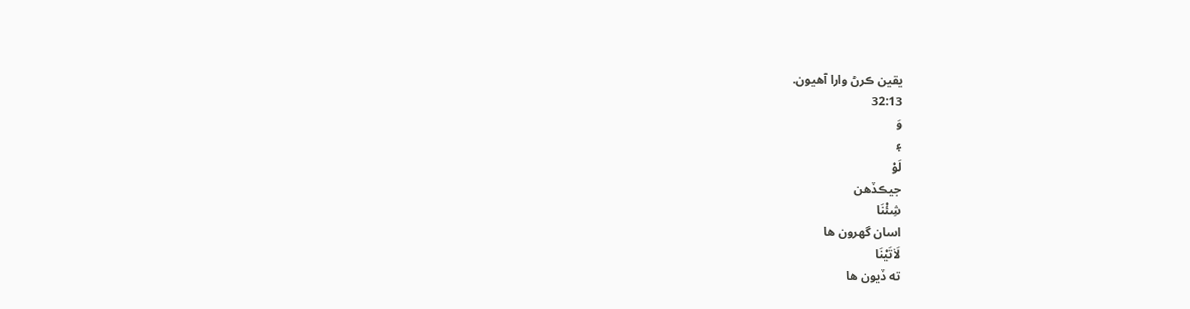يقين ڪرڻ وارا آهيون.
32:13
وَ
۽
لَوْ
جيڪڏهن
شِئْنَا
اسان گھرون ها
لَاٰتَيْنَا
ته ڏيون ها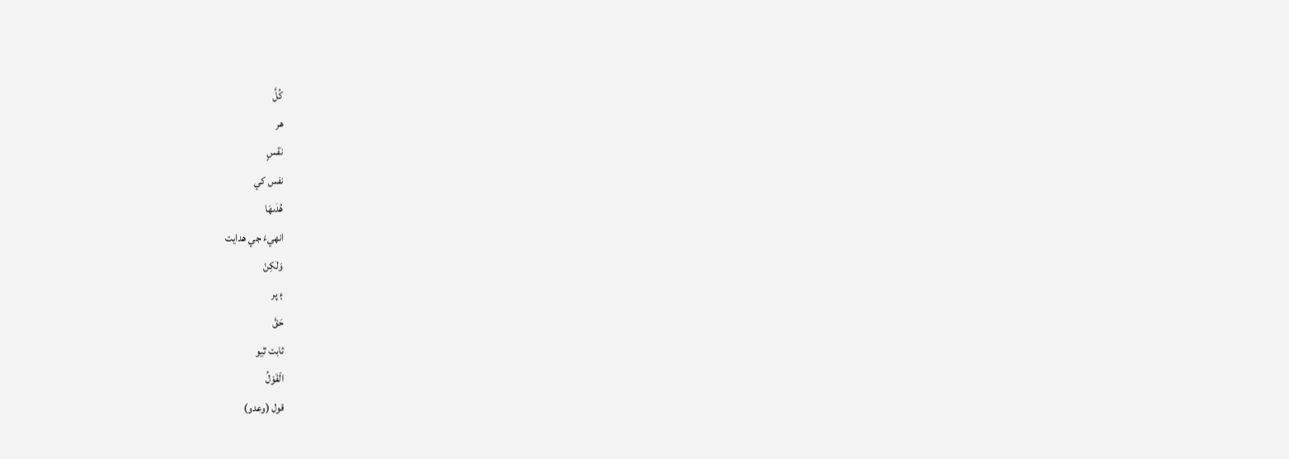كُلَّ
هر
نَفْسٍ
نفس کي
هُدٰىهَا
انهيءَ جي هدايت
وَلٰكِنْ
۽ پر
حَقَّ
ثابت ٿيو
الْقَوْلُ
قول (وعدو)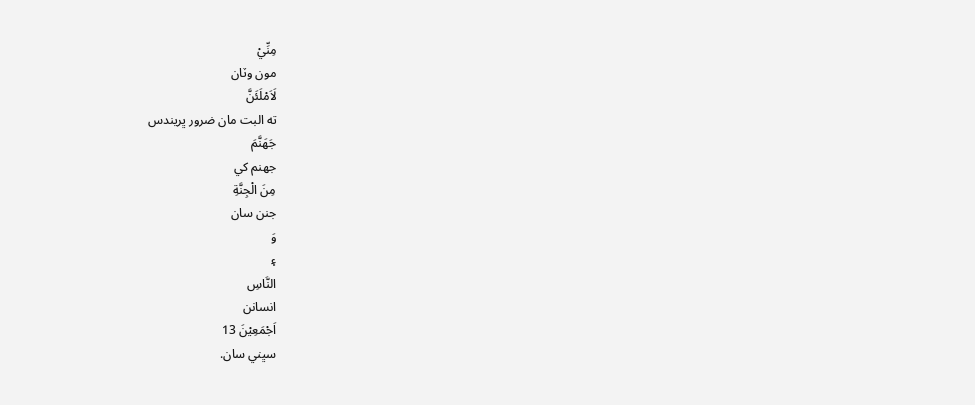مِنِّيْ
مون وٽان
لَاَمْلَئَنَّ
ته البت مان ضرور ڀريندس
جَهَنَّمَ
جهنم کي
مِنَ الْجِنَّةِ
جنن سان
وَ
۽
النَّاسِ
انسانن
اَجْمَعِيْنَ 13
سڀني سان.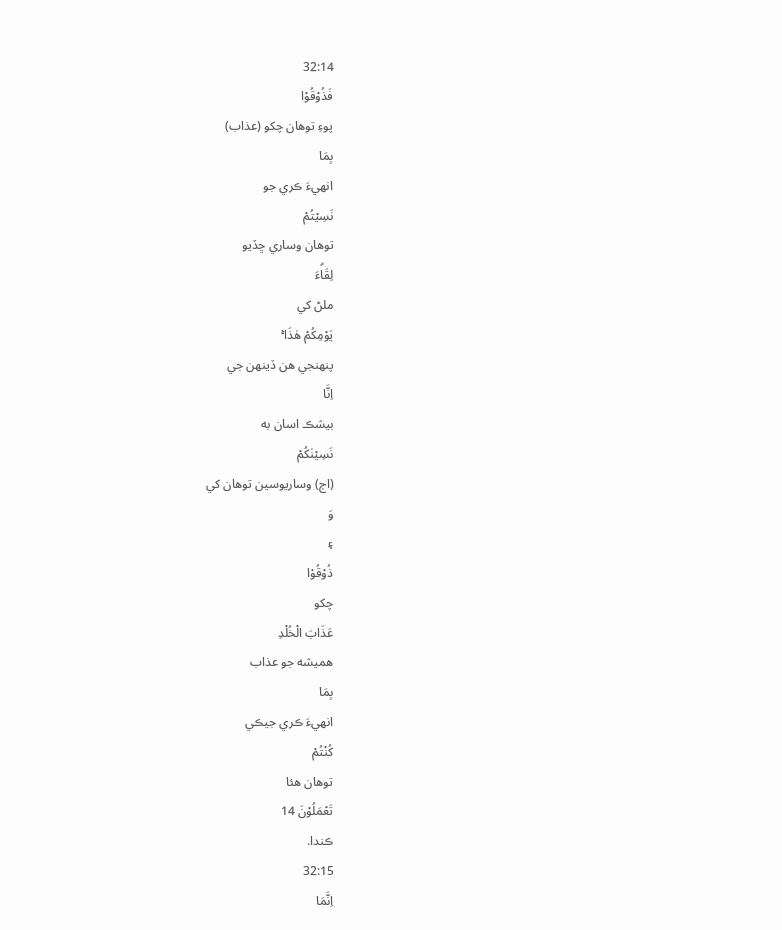32:14
فَذُوْقُوْا
پوءِ توهان چکو (عذاب)
بِمَا
انهيءَ ڪري جو
نَسِيْتُمْ
توهان وساري ڇڏيو
لِقَاۗءَ
ملڻ کي
يَوْمِكُمْ ھٰذَا ۚ
پنهنجي هن ڏينهن جي
اِنَّا
بيشڪ اسان به
نَسِيْنٰكُمْ
(اڄ) وساريوسين توهان کي
وَ
۽
ذُوْقُوْا
چکو
عَذَابَ الْخُلْدِ
هميشه جو عذاب
بِمَا
انهيءَ ڪري جيڪي
كُنْتُمْ
توهان هئا
تَعْمَلُوْنَ 14
ڪندا.
32:15
اِنَّمَا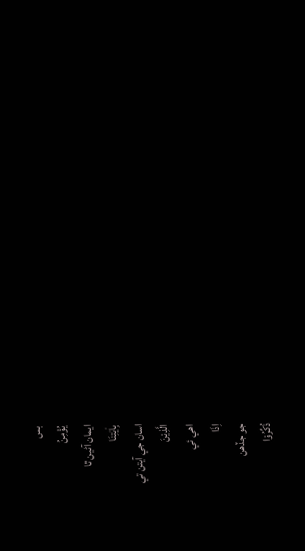بس
يُؤْمِنُ
ايمان آڻين ٿا
بِاٰيٰتِنَا
اسان جي آيتن تي
الَّذِيْنَ
اهي ئي
اِذَا
جو جڏهن
ذُكِّرُوْا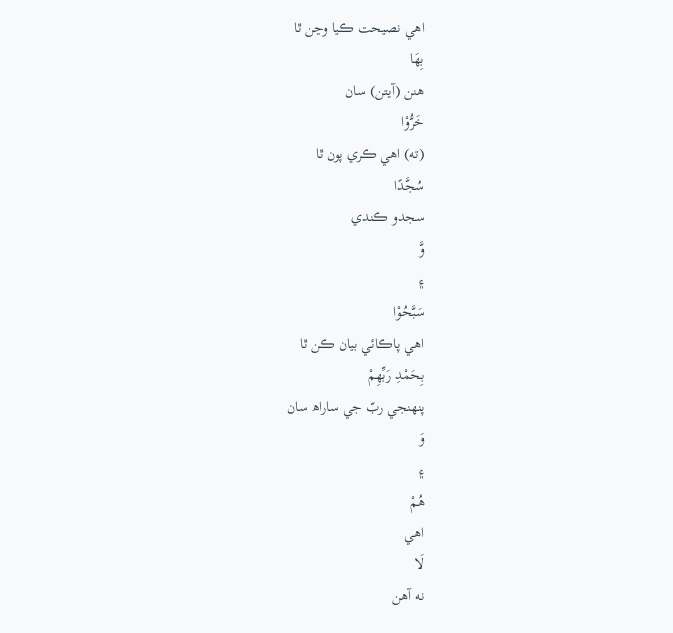اهي نصيحت ڪيا وڃن ٿا
بِهَا
هنن (آيتن) سان
خَرُّوْا
(ته) اهي ڪري پون ٿا
سُجَّدًا
سجدو ڪندي
وَّ
۽
سَبَّحُوْا
اهي پاڪائي بيان ڪن ٿا
بِحَمْدِ رَبِّهِمْ
پنهنجي ربّ جي ساراھ سان
وَ
۽
هُمْ
اهي
لَا
نه آهن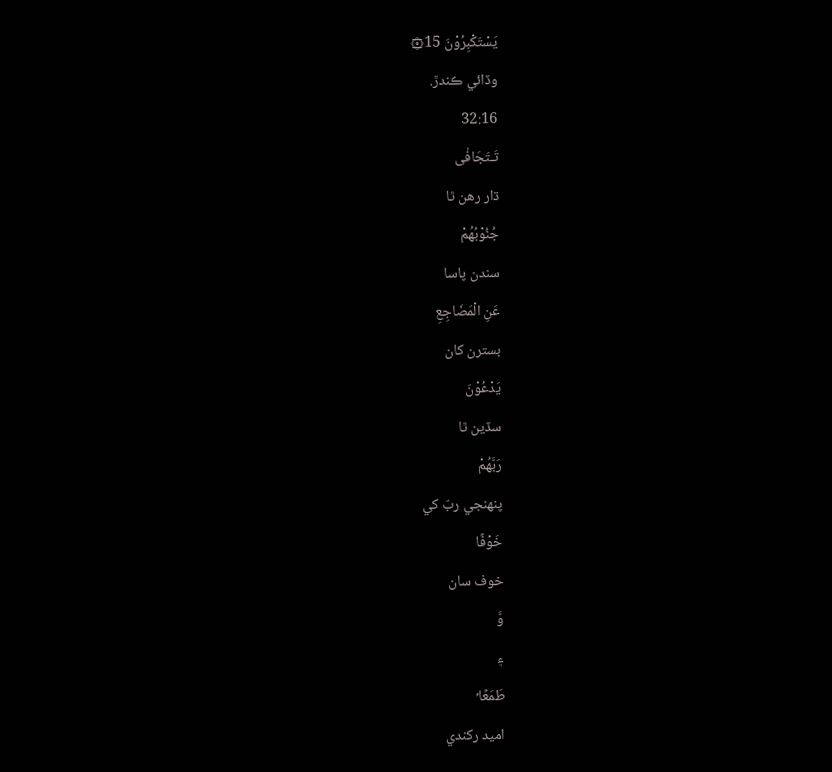يَسْتَكْبِرُوْنَ 15۞
وڏائي ڪندڙ.
32:16
تَـتَجَافٰى
ڌار رهن ٿا
جُنُوْبُهُمْ
سندن پاسا
عَنِ الْمَضَاجِعِ
بسترن کان
يَدْعُوْنَ
سڏين ٿا
رَبَّهُمْ
پنهنجي ربّ کي
خَوْفًا
خوف سان
وَّ
۽
طَمَعًا ۡ
اميد رکندي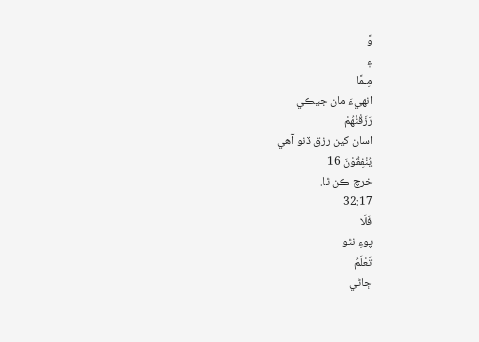وَّ
۽
مِـمَّا
انهيءَ مان جيڪي
رَزَقْنٰهُمْ
اسان کين رزق ڏنو آهي
يُنْفِقُوْنَ 16
خرچ ڪن ٿا.
32:17
فَلَا
پوءِ نٿو
تَعْلَمُ
ڄاڻي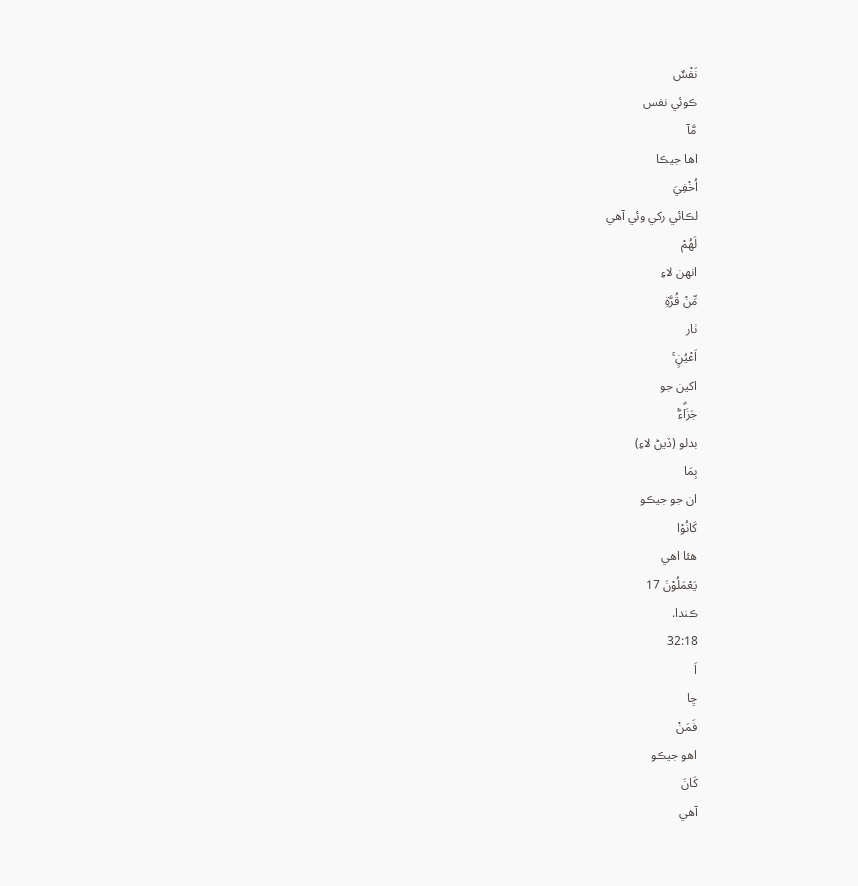نَفْسٌ
ڪوئي نفس
مَّآ
اها جيڪا
اُخْفِيَ
لڪائي رکي وئي آهي
لَهُمْ
انهن لاءِ
مِّنْ قُرَّةِ
ٺار
اَعْيُنٍ ۚ
اکين جو
جَزَاۗءًۢ
بدلو (ڏيڻ لاءِ)
بِمَا
ان جو جيڪو
كَانُوْا
هئا اهي
يَعْمَلُوْنَ 17
ڪندا.
32:18
اَ
ڇا
فَمَنْ
اهو جيڪو
كَانَ
آهي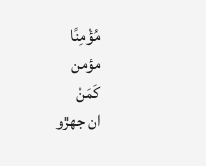مُؤْمِنًا
مؤمن
كَمَنْ
ان جھڙو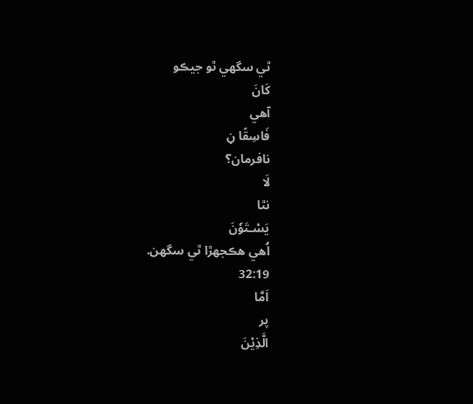ٿي سگھي ٿو جيڪو
كَانَ
آهي
فَاسِقًا ڼ
نافرمان؟
لَا
نٿا
يَسْـتَوٗنَ
اُهي هڪجھڙا ٿي سگھن.
32:19
اَمَّا
پر
الَّذِيْنَ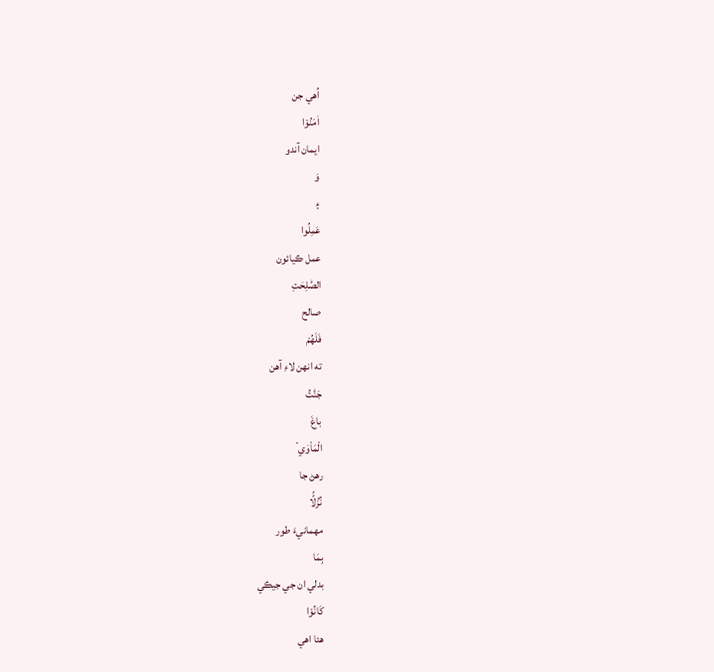اُهي جن
اٰمَنُوْا
ايمان آندو
وَ
۽
عَمِلُوا
عمل ڪيائون
الصّٰلِحٰتِ
صالح
فَلَهُمْ
ته انهن لاءِ آهن
جَنّٰتُ
باغَ
الْمَاْوٰي ۡ
رهڻ جا
نُزُلًۢا
مهمانيءَ طور
بِمَا
بدلي ان جي جيڪي
كَانُوْا
هئا اهي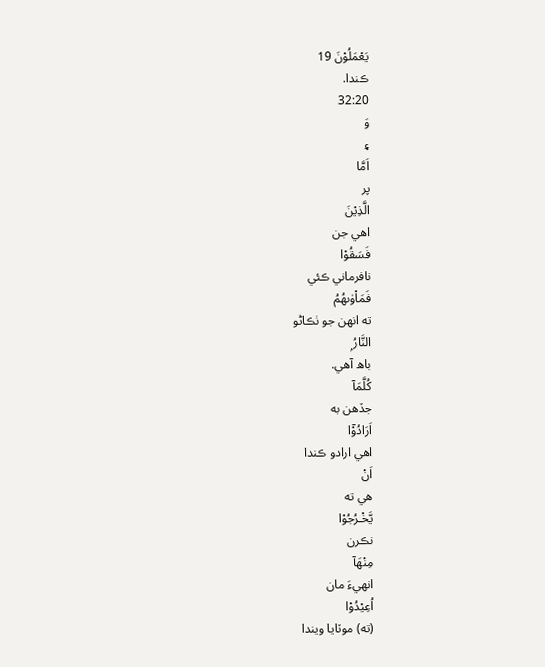يَعْمَلُوْنَ 19
ڪندا.
32:20
وَ
۽
اَمَّا
پر
الَّذِيْنَ
اهي جن
فَسَقُوْا
نافرماني ڪئي
فَمَاْوٰىهُمُ
ته انهن جو ٺڪاڻو
النَّارُ ۭ
باھ آهي.
كُلَّمَآ
جڏهن به
اَرَادُوْٓا
اهي ارادو ڪندا
اَنْ
هي ته
يَّخْـرُجُوْا
نڪرن
مِنْهَآ
انهيءَ مان
اُعِيْدُوْا
(ته) موٽايا ويندا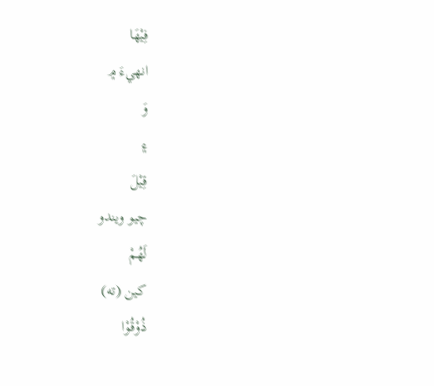فِيْهَا
انهيءَ ۾
وَ
۽
قِيْلَ
چيو ويندو
لَهُمْ
کين (ته)
ذُوْقُوْا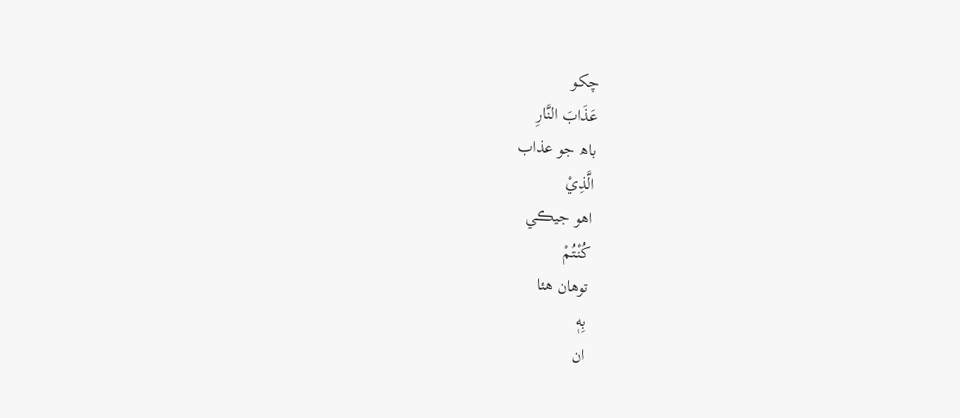چکو
عَذَابَ النَّارِ
باھ جو عذاب
الَّذِيْ
اهو جيڪي
كُنْتُمْ
توهان هئا
بِهٖ
ان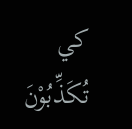کي
تُكَذِّبُوْنَ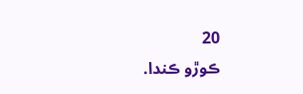20
ڪوڙو ڪندا.